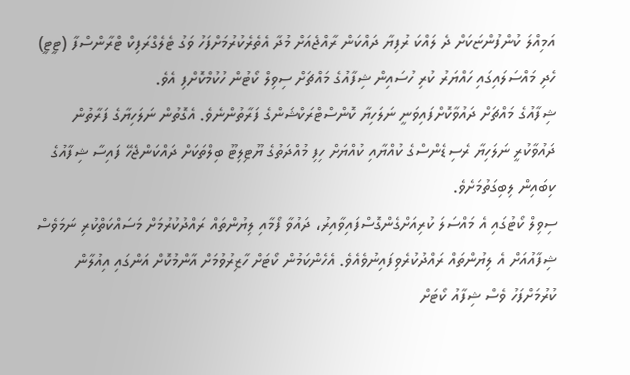އަމިއްލަ ކުންފުންޏަކަށް ދެ ލައްކަ ރުފިޔާ ދައްކަން ރާއްޖެއަށް މުދާ އެތެރެކުރުމަށްފަހު ވަގު ޓެލެގްރަފިކް ޓްރާންސްފާ (ޓީޓީ) ހެދި މައްސަލައިގައި ހައްޔަރު ކުރި ހުސައިން ޝިފާއުގެ މައްޗަށް ސިވިލް ކޯޓުން ހުކުމްކޮށްފި އެވެ.
ޝިފާއުގެ މައްޗަށް ދައުވާކޮށްފައިވަނީ ނަލަހިޔާ ކޮންސްޓްރަކްޝަންގެ ފަރާތުންނެވެ. އެގޮތުން ނަލަހިޔާގެ ފަރާތުން ދައުވާކުރީ ނަލަހިޔާ ރެސިޑެންސްގެ ކުއްޔާއި ކުއްޔަށް ހިފި މުއްދަތުގެ ޔޫޓިލިޓޫ ބިލްތަކަށް ދައްކަންޖެހޭ ފައިސާ ޝިފާއުގެ ކިބައިން ލިބިގަތުމަށެވެ.
ސިވިލް ކޯޓުގައި އެ މައްސަލަ ކުރިއަށްގެންގޮސްފައިވާއިރު، ދައުވާ ފޯމާއި ލިޔުންތައް ރައްދުކުރުމަށް މަސައްކަތްކުރި ނަމަވެސް ޝިފާއުއަށް އެ ލިޔުންތައް ރައްދުކުރެވިފައިނުވެއެވެ. އެހެންކަމުން ކޯޓަށް ހާޒިރުވުމަށް އާންމުކޮށް އަންގައި އިއުލާން ކުރުމަށްފަހު ވެސް ޝިފާއު ކޯޓަށް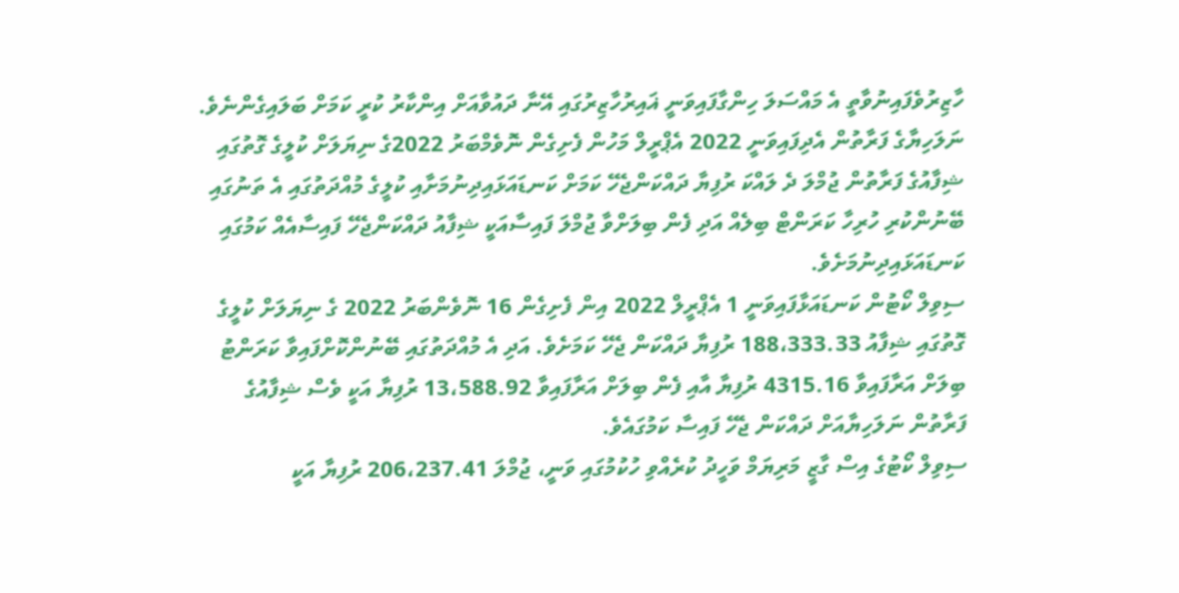ހާޒިރުވެފައިނުވާތީ އެ މައްސަލަ ހިންގާފައިވަނީ ޣައިރުހާޒިރުގައި އޭނާ ދައުވާއަށް އިންކާރު ކުރީ ކަމަށް ބަލައިގެންނެވެ.
ނަލަހިޔާގެ ފަރާތުން އެދިފައިވަނީ 2022 އެޕްރީލް މަހުން ފެށިގެން ނޮވެމްބަރު 2022ގެ ނިޔަލަށް ކުލީގެ ގޮތުގައި ޝިފާއުގެ ފަރާތުން ޖުމްލަ ދެ ލައްކަ ރުފިޔާ ދައްކަންޖެހޭ ކަމަށް ކަނޑައަޅައިދިނުމަށާއި ކުލީގެ މުއްދަތުގައި އެ ތަނުގައި ބޭނުންކުރި ހުރިހާ ކަރަންޓް ބިލެއް އަދި ފެން ބިލަށްވާ ޖުމްލަ ފައިސާއަކީ ޝިފާއު ދައްކަންޖެހޭ ފައިސާއެއް ކަމުގައި ކަނޑައަޅައިދިނުމަށެވެ.
ސިވިލް ކޯޓުން ކަނޑައަޅާފައިވަނީ 1 އެޕްރީލް 2022 އިން ފެށިގެން 16 ނޮވެންބަރު 2022 ގެ ނިޔަލަށް ކުލީގެ ގޮތުގައި ޝިފާއު 188،333.33 ރުފިޔާ ދައްކަން ޖެހޭ ކަމަށެވެ. އަދި އެ މުއްދަތުގައި ބޭނުންކޮށްފައިވާ ކަރަންޓު ބިލަށް އަރާފައިވާ 4315.16 ރުފިޔާ އާއި ފެން ބިލަށް އަރާފައިވާ 13،588.92 ރުފިޔާ އަކީ ވެސް ޝިފާއުގެ ފަރާތުން ނަލަހިޔާއަށް ދައްކަން ޖެހޭ ފައިސާ ކަމުގައެވެ.
ސިވިލް ކޯޓުގެ އިސް ގާޒީ މަރިޔަމް ވަހީދު ކުރެއްވި ހުކުމުގައި ވަނީ، ޖުމްލަ 206،237.41 ރުފިޔާ އަކީ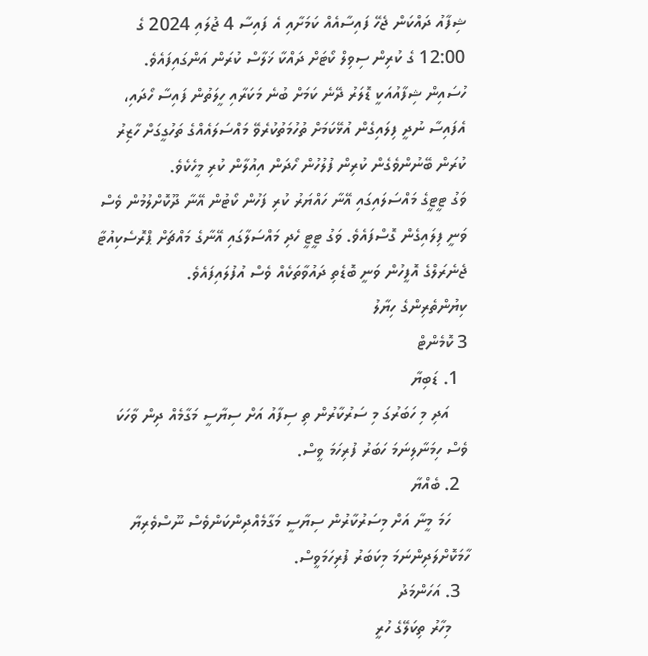ޝިފާއު ދައްކަން ޖެހޭ ފައިސާއެއް ކަމަށާއި އެ ފައިސާ 4 ޖުލައި 2024 ގެ 12:00 ގެ ކުރިން ސިވިލް ކޯޓަށް ދައްކާ ޚަލާސް ކުރަން އަންގައިފައެވެ.
ހުސައިން ޝިފާއުއަކީ ޑޮލަރު ދޭނެ ކަމަށް ބުނެ މަކަރާއި ހީލަތުން ފައިސާ ހޯދައި، އެފައިސާ ނުދީ ފިލައިގެން އުޅޭކަމަށް ތުހުމަތުކުރެވޭ މައްސަލައެއްގެ ތަހުގީގަށް ހާޒިރު ކުރަން ބޭނުންވެގެން ކުރިން ފުލުހުން ހޯދަން އިއުލާން ކުރި މީހެކެވެ.
ވަގު ޓީޓީގެ މައްސަލައިގައި އޭނާ ހައްޔަރު ކުރި ފަހުން ކޯޓުން އޭނާ ދޫކޮށްލުމުން ވެސް ވަނީ ފިލައިގެން ގޮސްފައެވެ. ވަގު ޓީޓީ ހެދި މައްސަލާގައި އޭނާގެ މައްޗަށް ޕްރޮސެކިއުޓާ ޖެނެރަލްގެ އޮފީހުން ވަނީ ބޮޑެތި ދައުވާތަކެއް ވެސް އުފުލައިފައެވެ.
ކިޔުންތެރިންގެ ހިޔާލު
3 ކޮމެންޓް
  1. ޑަބިޔާ
    އަދި މި ހަބަރުގަ މި ސަރުކާރުން ތި ސިފާއު އަށް ސިޔާސީ މަގާމެއް ދިން ވާހަކަ ވެސް ހިމަނާލިނަމަ ހަބަރު ފުރިހަމަ ވީސް.
  2. ބެއްޔާ
    ހަމަ މީނާ އަށް މިސަރުކާރުން ސިޔާސީ މަގާމެއްދިންކަންވެސް ނޫސްވެރިޔާ ހާމަކޮށްލަދިންނަމަ މިކަބަރު ފުރިހަމަވީސް.
  3. އަހަންމަދު
    މިހާރު ތިކަލޭގެ ހުރީ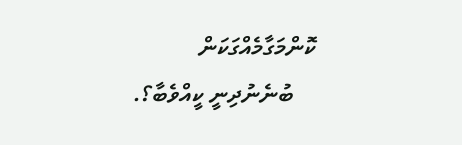ކޮންމަގާމެއްގަކަން
    ބުނެނުދިނީ ކީއްވެބާ؟.